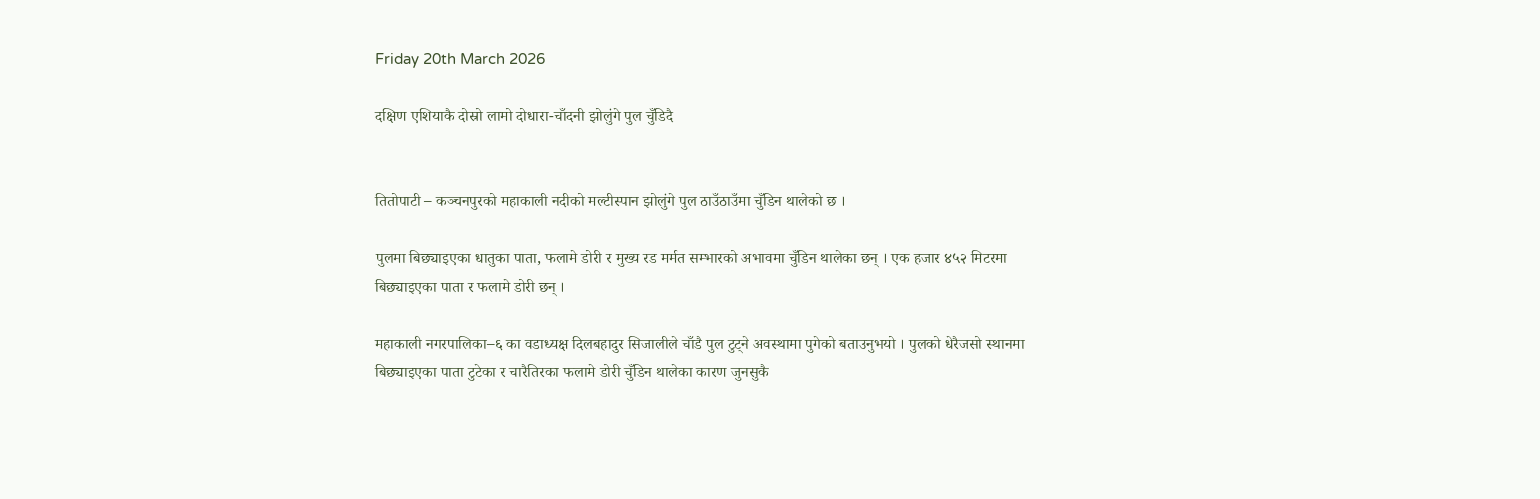Friday 20th March 2026

दक्षिण एशियाकै दोस्रो लामो दोधारा-चाँदनी झोलुंगे पुल चुँडिदै


तितोपाटी – कञ्चनपुरको महाकाली नदीको मल्टीस्पान झोलुंगे पुल ठाउँठाउँमा चुँडिन थालेको छ ।

पुलमा बिछ्याइएका धातुका पाता, फलामे डोरी र मुख्य रड मर्मत सम्भारको अभावमा चुँडिन थालेका छन् । एक हजार ४५२ मिटरमा बिछ्याइएका पाता र फलामे डोरी छन् ।

महाकाली नगरपालिका–६ का वडाध्यक्ष दिलबहादुर सिजालीले चाँडै पुल टुट्ने अवस्थामा पुगेको बताउनुभयो । पुलको धेरैजसो स्थानमा बिछ्याइएका पाता टुटेका र चारैतिरका फलामे डोरी चुँडिन थालेका कारण जुनसुकै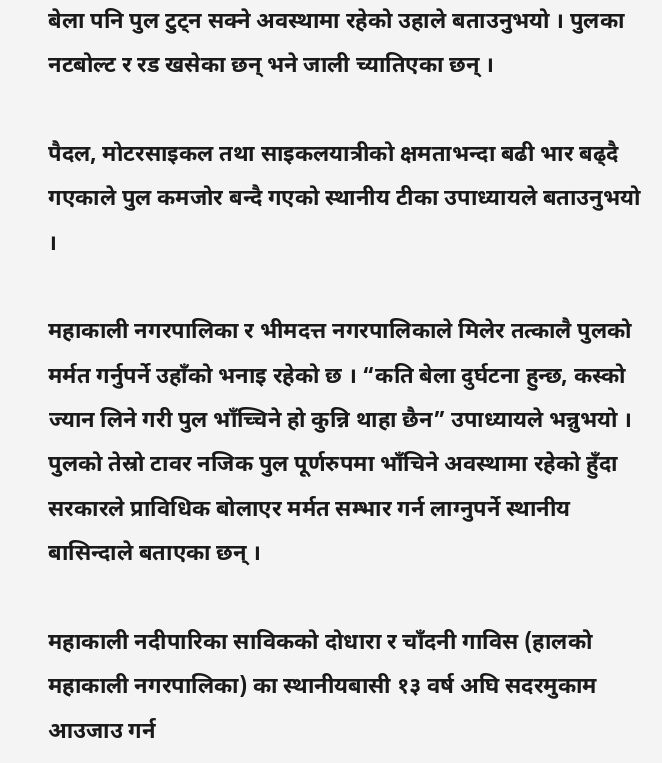बेला पनि पुल टुट्न सक्ने अवस्थामा रहेको उहाले बताउनुभयो । पुलका नटबोल्ट र रड खसेका छन् भने जाली च्यातिएका छन् ।

पैदल, मोटरसाइकल तथा साइकलयात्रीको क्षमताभन्दा बढी भार बढ्दै गएकाले पुल कमजोर बन्दै गएको स्थानीय टीका उपाध्यायले बताउनुभयो ।

महाकाली नगरपालिका र भीमदत्त नगरपालिकाले मिलेर तत्कालै पुलको मर्मत गर्नुपर्ने उहाँको भनाइ रहेको छ । “कति बेला दुर्घटना हुन्छ, कस्को ज्यान लिने गरी पुल भाँच्चिने हो कुन्नि थाहा छैन” उपाध्यायले भन्नुभयो । पुलको तेस्रो टावर नजिक पुल पूर्णरुपमा भाँचिने अवस्थामा रहेको हुँदा सरकारले प्राविधिक बोलाएर मर्मत सम्भार गर्न लाग्नुपर्ने स्थानीय बासिन्दाले बताएका छन् ।

महाकाली नदीपारिका साविकको दोधारा र चाँदनी गाविस (हालको महाकाली नगरपालिका) का स्थानीयबासी १३ वर्ष अघि सदरमुकाम आउजाउ गर्न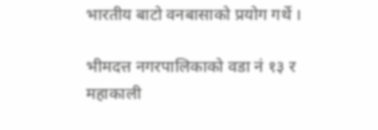भारतीय बाटो वनबासाको प्रयोग गर्थे ।

भीमदत्त नगरपालिकाको वडा नं १३ र महाकाली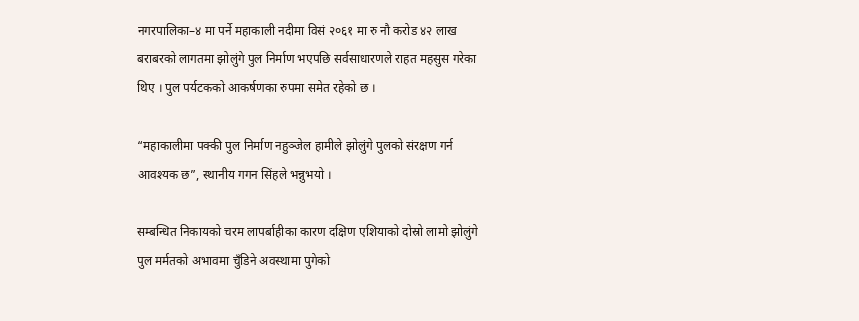नगरपालिका–४ मा पर्ने महाकाली नदीमा विसं २०६१ मा रु नौ करोड ४२ लाख बराबरको लागतमा झोलुंगे पुल निर्माण भएपछि सर्वसाधारणले राहत महसुस गरेका थिए । पुल पर्यटकको आकर्षणका रुपमा समेत रहेको छ ।

“महाकालीमा पक्की पुल निर्माण नहुञ्जेल हामीले झोलुंगे पुलको संरक्षण गर्न आवश्यक छ”, स्थानीय गगन सिंहले भन्नुभयो ।

सम्बन्धित निकायको चरम लापर्बाहीका कारण दक्षिण एशियाको दोस्रो लामो झोलुंगे पुल मर्मतको अभावमा चुँडिने अवस्थामा पुगेको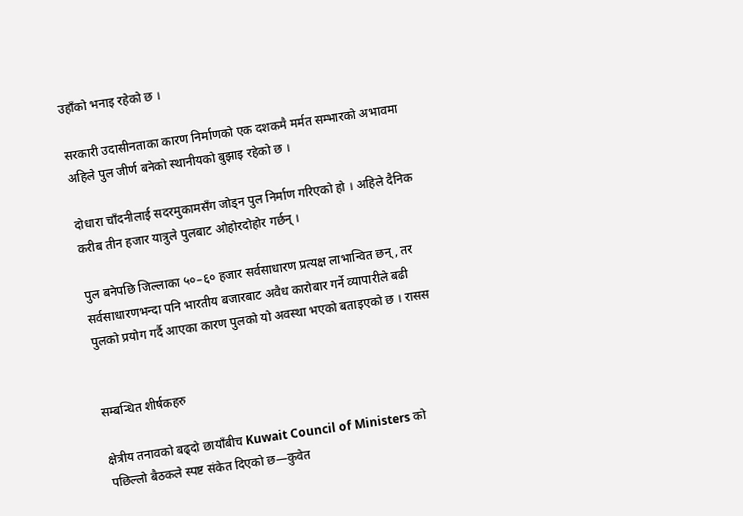उहाँको भनाइ रहेको छ ।

सरकारी उदासीनताका कारण निर्माणको एक दशकमै मर्मत सम्भारको अभावमा अहिले पुल जीर्ण बनेको स्थानीयको बुझाइ रहेको छ ।

दोधारा चाँदनीलाई सदरमुकामसँग जोड्न पुल निर्माण गरिएको हो । अहिले दैनिक करीब तीन हजार यात्रुले पुलबाट ओहोरदोहोर गर्छन् ।

पुल बनेपछि जिल्लाका ५०–६० हजार सर्वसाधारण प्रत्यक्ष लाभान्वित छन्, तर सर्वसाधारणभन्दा पनि भारतीय बजारबाट अवैध कारोबार गर्ने व्यापारीले बढी पुलको प्रयोग गर्दै आएका कारण पुलको यो अवस्था भएको बताइएको छ । रासस


सम्बन्धित शीर्षकहरु

क्षेत्रीय तनावको बढ्दो छायाँबीच Kuwait Council of Ministers को पछिल्लो बैठकले स्पष्ट संकेत दिएको छ—कुवेत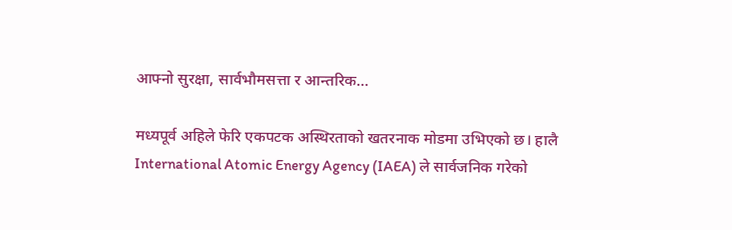आफ्नो सुरक्षा, सार्वभौमसत्ता र आन्तरिक…

मध्यपूर्व अहिले फेरि एकपटक अस्थिरताको खतरनाक मोडमा उभिएको छ। हालै International Atomic Energy Agency (IAEA) ले सार्वजनिक गरेको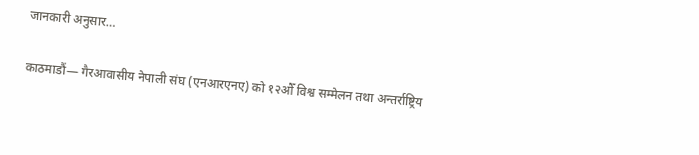जानकारी अनुसार…

काठमाडौं— गैरआवासीय नेपाली संघ (एनआरएनए) को १२औँ विश्व सम्मेलन तथा अन्तर्राष्ट्रिय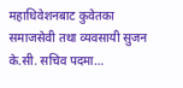महाधिवेशनबाट कुवेतका समाजसेवी तथा व्यवसायी सुजन के.सी. सचिव पदमा…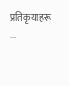प्रतिकृयाहरू
...